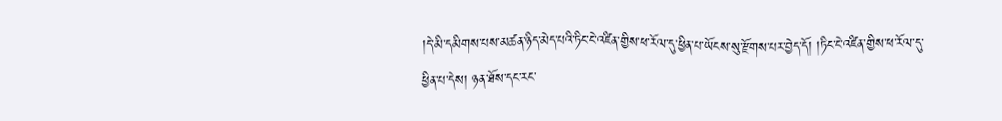།དེ་མི་དམིགས་པས་མཚན་ཉིད་མེད་པའི་ཏིང་ངེ་འཛིན་གྱིས་ཕ་རོལ་དུ་ཕྱིན་པ་ཡོངས་སུ་རྫོགས་པར་བྱེད་དོ། །ཏིང་ངེ་འཛིན་གྱིས་ཕ་རོལ་དུ་ཕྱིན་པ་དེས། ཉན་ཐོས་དང་རང་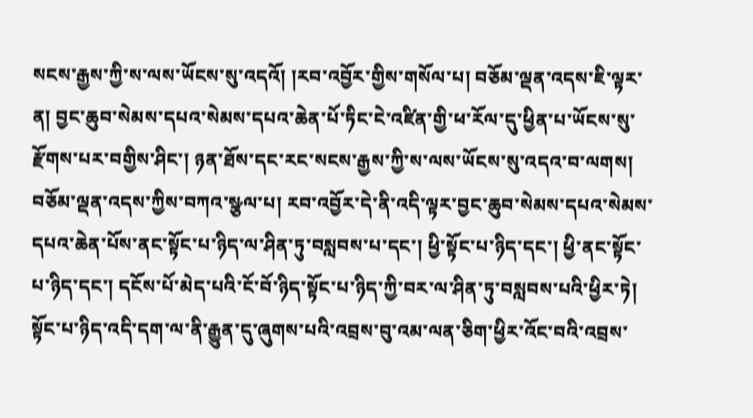སངས་རྒྱས་ཀྱི་ས་ལས་ཡོངས་སུ་འདའོ། །རབ་འབྱོར་གྱིས་གསོལ་པ། བཅོམ་ལྡན་འདས་ཇི་ལྟར་ན། བྱང་ཆུབ་སེམས་དཔའ་སེམས་དཔའ་ཆེན་པོ་ཏིང་ངེ་འཛིན་གྱི་ཕ་རོལ་དུ་ཕྱིན་པ་ཡོངས་སུ་རྫོགས་པར་བགྱིས་ཤིང་། ཉན་ཐོས་དང་རང་སངས་རྒྱས་ཀྱི་ས་ལས་ཡོངས་སུ་འདའ་བ་ལགས། བཅོམ་ལྡན་འདས་ཀྱིས་བཀའ་སྩལ་པ། རབ་འབྱོར་དེ་ནི་འདི་ལྟར་བྱང་ཆུབ་སེམས་དཔའ་སེམས་དཔའ་ཆེན་པོས་ནང་སྟོང་པ་ཉིད་ལ་ཤིན་ཏུ་བསླབས་པ་དང་། ཕྱི་སྟོང་པ་ཉིད་དང་། ཕྱི་ནང་སྟོང་པ་ཉིད་དང་། དངོས་པོ་མེད་པའི་ངོ་བོ་ཉིད་སྟོང་པ་ཉིད་ཀྱི་བར་ལ་ཤིན་ཏུ་བསླབས་པའི་ཕྱིར་ཏེ། སྟོང་པ་ཉིད་འདི་དག་ལ་ནི་རྒྱུན་དུ་ཞུགས་པའི་འབྲས་བུ་འམ་ལན་ཅིག་ཕྱིར་འོང་བའི་འབྲས་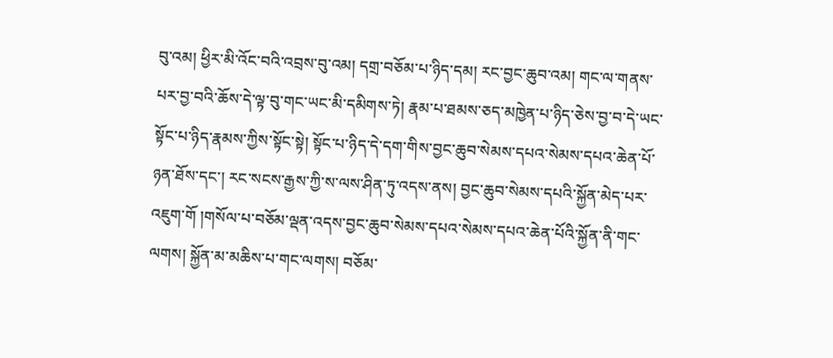བུ་འམ། ཕྱིར་མི་འོང་བའི་འབྲས་བུ་འམ། དགྲ་བཅོམ་པ་ཉིད་དམ། རང་བྱང་ཆུབ་འམ། གང་ལ་གནས་པར་བྱ་བའི་ཆོས་དེ་ལྟ་བུ་གང་ཡང་མི་དམིགས་ཏེ། རྣམ་པ་ཐམས་ཅད་མཁྱེན་པ་ཉིད་ཅེས་བྱ་བ་དེ་ཡང་སྟོང་པ་ཉིད་རྣམས་ཀྱིས་སྟོང་སྟེ། སྟོང་པ་ཉིད་དེ་དག་གིས་བྱང་ཆུབ་སེམས་དཔའ་སེམས་དཔའ་ཆེན་པོ་ཉན་ཐོས་དང་། རང་སངས་རྒྱས་ཀྱི་ས་ལས་ཤིན་ཏུ་འདས་ནས། བྱང་ཆུབ་སེམས་དཔའི་སྐྱོན་མེད་པར་འཇུག་གོ །གསོལ་པ་བཅོམ་ལྡན་འདས་བྱང་ཆུབ་སེམས་དཔའ་སེམས་དཔའ་ཆེན་པོའི་སྐྱོན་ནི་གང་ལགས། སྐྱོན་མ་མཆིས་པ་གང་ལགས། བཅོམ་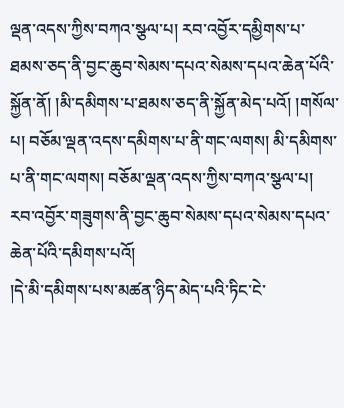ལྡན་འདས་ཀྱིས་བཀའ་སྩལ་པ། རབ་འབྱོར་དམྱིགས་པ་ཐམས་ཅད་ནི་བྱང་ཆུབ་སེམས་དཔའ་སེམས་དཔའ་ཆེན་པོའི་སྐྱོན་ནོ། །མི་དམིགས་པ་ཐམས་ཅད་ནི་སྐྱོན་མེད་པའོ། །གསོལ་པ། བཅོམ་ལྡན་འདས་དམིགས་པ་ནི་གང་ལགས། མི་དམིགས་པ་ནི་གང་ལགས། བཅོམ་ལྡན་འདས་ཀྱིས་བཀའ་སྩལ་པ། རབ་འབྱོར་གཟུགས་ནི་བྱང་ཆུབ་སེམས་དཔའ་སེམས་དཔའ་ཆེན་པོའི་དམིགས་པའོ།
།དེ་མི་དམིགས་པས་མཚན་ཉིད་མེད་པའི་ཏིང་ངེ་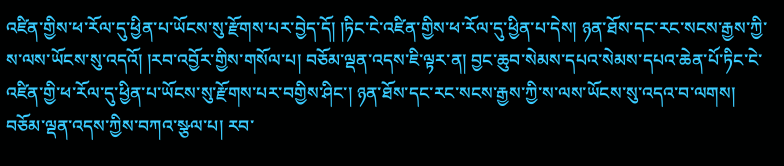འཛིན་གྱིས་ཕ་རོལ་དུ་ཕྱིན་པ་ཡོངས་སུ་རྫོགས་པར་བྱེད་དོ། །ཏིང་ངེ་འཛིན་གྱིས་ཕ་རོལ་དུ་ཕྱིན་པ་དེས། ཉན་ཐོས་དང་རང་སངས་རྒྱས་ཀྱི་ས་ལས་ཡོངས་སུ་འདའོ། །རབ་འབྱོར་གྱིས་གསོལ་པ། བཅོམ་ལྡན་འདས་ཇི་ལྟར་ན། བྱང་ཆུབ་སེམས་དཔའ་སེམས་དཔའ་ཆེན་པོ་ཏིང་ངེ་འཛིན་གྱི་ཕ་རོལ་དུ་ཕྱིན་པ་ཡོངས་སུ་རྫོགས་པར་བགྱིས་ཤིང་། ཉན་ཐོས་དང་རང་སངས་རྒྱས་ཀྱི་ས་ལས་ཡོངས་སུ་འདའ་བ་ལགས། བཅོམ་ལྡན་འདས་ཀྱིས་བཀའ་སྩལ་པ། རབ་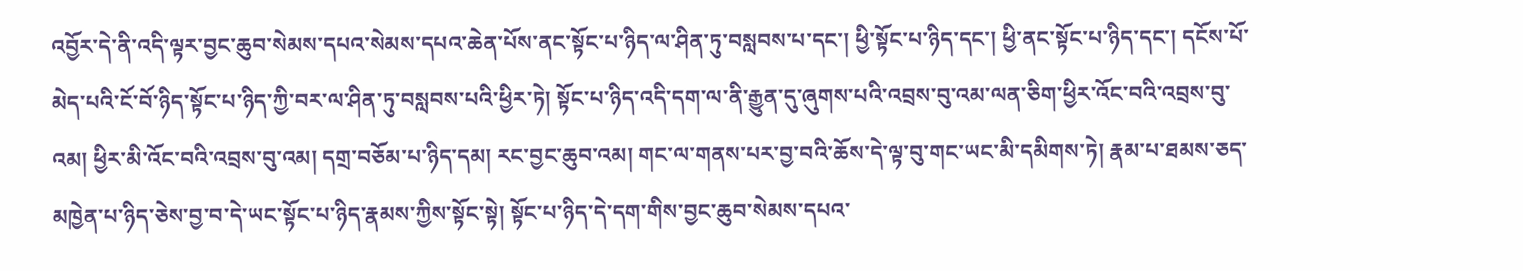འབྱོར་དེ་ནི་འདི་ལྟར་བྱང་ཆུབ་སེམས་དཔའ་སེམས་དཔའ་ཆེན་པོས་ནང་སྟོང་པ་ཉིད་ལ་ཤིན་ཏུ་བསླབས་པ་དང་། ཕྱི་སྟོང་པ་ཉིད་དང་། ཕྱི་ནང་སྟོང་པ་ཉིད་དང་། དངོས་པོ་མེད་པའི་ངོ་བོ་ཉིད་སྟོང་པ་ཉིད་ཀྱི་བར་ལ་ཤིན་ཏུ་བསླབས་པའི་ཕྱིར་ཏེ། སྟོང་པ་ཉིད་འདི་དག་ལ་ནི་རྒྱུན་དུ་ཞུགས་པའི་འབྲས་བུ་འམ་ལན་ཅིག་ཕྱིར་འོང་བའི་འབྲས་བུ་འམ། ཕྱིར་མི་འོང་བའི་འབྲས་བུ་འམ། དགྲ་བཅོམ་པ་ཉིད་དམ། རང་བྱང་ཆུབ་འམ། གང་ལ་གནས་པར་བྱ་བའི་ཆོས་དེ་ལྟ་བུ་གང་ཡང་མི་དམིགས་ཏེ། རྣམ་པ་ཐམས་ཅད་མཁྱེན་པ་ཉིད་ཅེས་བྱ་བ་དེ་ཡང་སྟོང་པ་ཉིད་རྣམས་ཀྱིས་སྟོང་སྟེ། སྟོང་པ་ཉིད་དེ་དག་གིས་བྱང་ཆུབ་སེམས་དཔའ་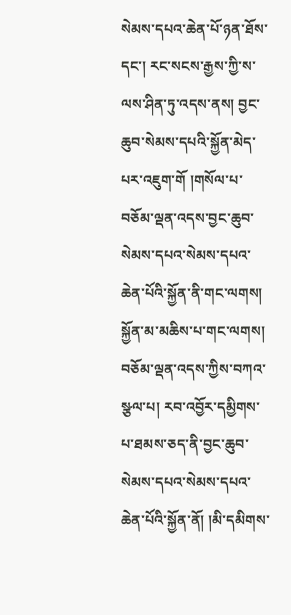སེམས་དཔའ་ཆེན་པོ་ཉན་ཐོས་དང་། རང་སངས་རྒྱས་ཀྱི་ས་ལས་ཤིན་ཏུ་འདས་ནས། བྱང་ཆུབ་སེམས་དཔའི་སྐྱོན་མེད་པར་འཇུག་གོ །གསོལ་པ་བཅོམ་ལྡན་འདས་བྱང་ཆུབ་སེམས་དཔའ་སེམས་དཔའ་ཆེན་པོའི་སྐྱོན་ནི་གང་ལགས། སྐྱོན་མ་མཆིས་པ་གང་ལགས། བཅོམ་ལྡན་འདས་ཀྱིས་བཀའ་སྩལ་པ། རབ་འབྱོར་དམྱིགས་པ་ཐམས་ཅད་ནི་བྱང་ཆུབ་སེམས་དཔའ་སེམས་དཔའ་ཆེན་པོའི་སྐྱོན་ནོ། །མི་དམིགས་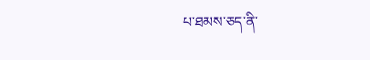པ་ཐམས་ཅད་ནི་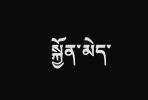སྐྱོན་མེད་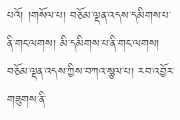པའོ། །གསོལ་པ། བཅོམ་ལྡན་འདས་དམིགས་པ་ནི་གང་ལགས། མི་དམིགས་པ་ནི་གང་ལགས། བཅོམ་ལྡན་འདས་ཀྱིས་བཀའ་སྩལ་པ། རབ་འབྱོར་གཟུགས་ནི་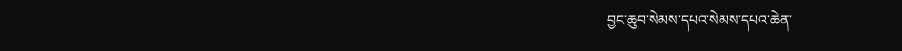བྱང་ཆུབ་སེམས་དཔའ་སེམས་དཔའ་ཆེན་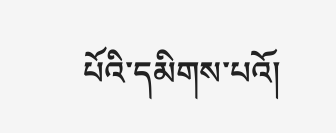པོའི་དམིགས་པའོ།